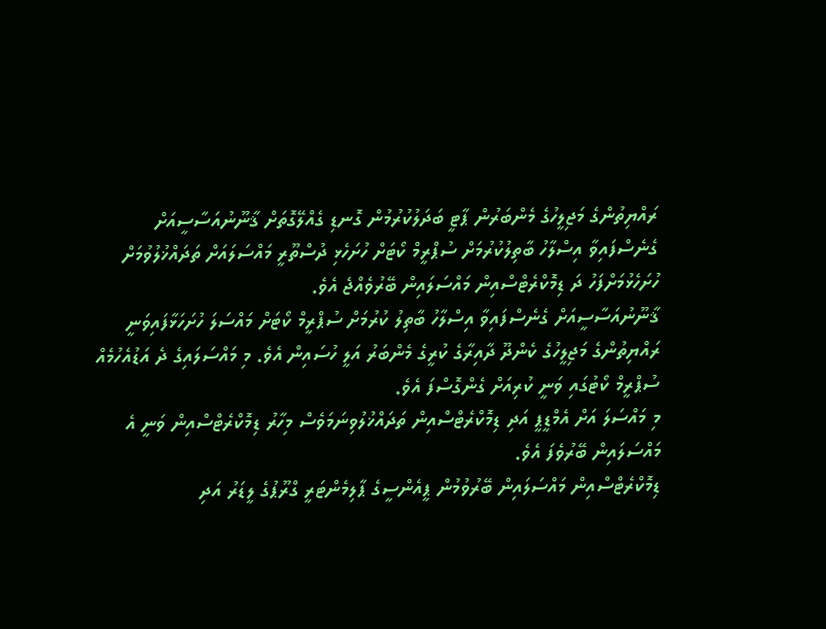ރައްޔިތުންގެ މަޖިލީހުގެ މެންބަރުން ޕާޓީ ބަދަލުކުރުމުން ގޮނޑި ގެއްލޭގޮތަށް ޤާނޫނުއަސާސީއަށް ގެނެސްފައިވާ އިސްލާހު ބާތިލުކުރުމަށް ސުޕްރީމް ކޯޓަށް ހުށަހެޅި ދުސްތޫރީ މައްސަލައަށް ތަދައްޚުލުވުމަށް ހުށަހެޅުމަށްފަހު ދަ ޑިމޮކްރެޓްސްއިން މައްސަލައިން ބޭރުވެއްޖެ އެވެ.
ޤާނޫނުއަސާސީއަށް ގެނެސްފައިވާ އިސްލާހު ބާތިލު ކުރުމަށް ސުޕްރީމް ކޯޓަށް މައްސަލަ ހުށަހަޅާފައިވަނީ ރައްޔިތުންގެ މަޖިލީހުގެ ކެންދޫ ދާއިރާގެ ކުރީގެ މެންބަރު އަލީ ހުސައިން އެވެ. މި މައްސަލައިގެ ދެ އަޑުއެހުމެއް ސުޕްރީމް ކޯޓުގައި ވަނީ ކުރިއަށް ގެންގޮސްފަ އެވެ.
މި މައްސަލަ އަށް އެމްޑީޕީ އަދި ޑިމޮކްރެޓްސްއިން ތަދައްޚުލުވިނަމަވެސް މިހާރު ޑިމޮކްރެޓްސްއިން ވަނީ އެ މައްސަލައިން ބޭރުވެފަ އެވެ.
ޑިމޮކްރެޓްސްއިން މައްސަލައިން ބޭރުވުމުން ޕީއެންސީގެ ޕާލިމެންޓަރީ ގްރޫޕުގެ ލީޑަރު އަދި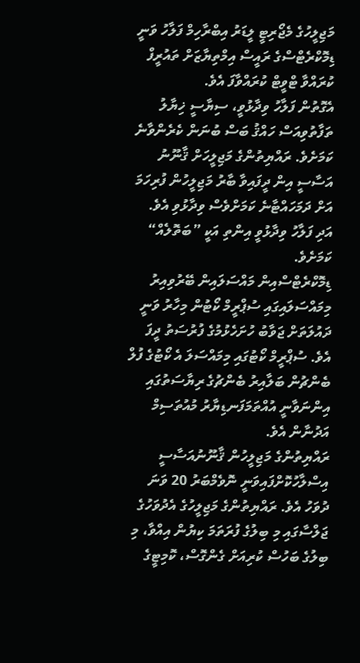މަޖިލީހުގެ މެޖޯރިޓީ ލީޑަރު އިބްރާހިމް ފަލާހު ވަނީ ޑިމޮކްރެޓްސްގެ ރައީސް އިމްތިޔާޒަށް ތައުރީފް ކުރައްވާ ޓްވީޓް ކުރައްވާފަ އެވެ.
އެގޮތުން ފަލާހު ވިދާޅުވީ، ސިޔާސީ ޚިޔާލު ތަފާތުވިއަސް ހައްޤު ބަސް ބުނަން ކެރެންވާނެ ކަމަށެވެ. ރައްޔިތުންގެ މަޖިލީހަށް ޤާނޫނު އަސާސީ އިން ދީފައިވާ ބާރު މަޖިލީހުން ފުރިހަމަ އަށް ދަމަހައްޓާނެ ކަމަށްވެސް ވިދާޅުވި އެވެ. އަދި ފަލާހު ވިދާޅުވީ އިންތި އަކީ ”ބަތޮލެއް“ ކަމަށެވެ.
ޑިމޮކްރެޓްސްއިން މައްސަލައިން ބޭރުވިއިރު މިމައްސަލައިގައި ސުޕްރީމް ކޯޓުން މިހާރު ވަނީ ދައުލަތަށް ޖަވާބު ހުށަހެޅުމުގެ ފުރުސަތު ދީފަ އެވެ. ސުޕްރީމް ކޯޓުގައި މިމައްސަލަ އެ ކޯޓުގެ ފުލް ބެންޗުން ބަލާއިރު ބެންޗުގެ ރިޔާސަތުގައި އިންނަވާނީ އުއްތަމަފަނޑިޔާރު މުއުތަސިމް އަދުނާން އެވެ.
ރައްޔިތުންގެ މަޖިލީހުން ޤާނޫނުއަސާސީ އިސްލާހުކޮށްފައިވަނީ ނޮވެމްބަރު 20 ވަނަ ދުވަހު އެވެ. ރައްޔިތުންގެ މަޖިލީހުގެ އެދުވަހުގެ ޖަލްސާގައި މި ބިލުގެ ފުރަތަމަ ކިޔުން އިއްވާ، މި ބިލުގެ ބަހުސް ކުރިއަށް ގެންގޮސް، ކޮމިޓީގެ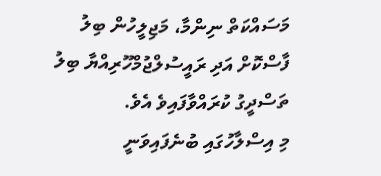މަސައްކަތް ނިންމާ، މަޖިލީހުން ބިލު ފާސްކޮށް އަދި ރައީސުލްޖުމްހޫރިއްޔާ ބިލު ތަސްދީގު ކުރައްވާފައިވެ އެވެ.
މި އިސްލާހުގައި ބުނެފައިވަނީ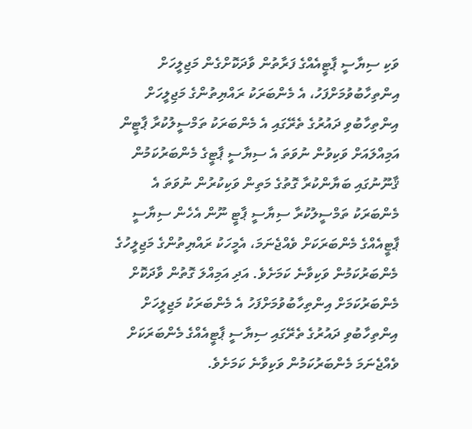ވަކި ސިޔާސީ ޕާޓީއެއްގެ ފަރާތުން ވާދަކޮށްގެން މަޖިލީހަށް އިންތިހާބުވުމަށްފަހު، އެ މެންބަރަކު ރައްޔިތުންގެ މަޖިލީހަށް އިންތިހާބުވި ދައުރުގެ ތެރޭގައި އެ މެންބަރަކު ތަމްސީލުކުރާ ޕާޓީން އަމިއްލައަށް ވަކިވުން ނުވަތަ އެ ސިޔާސީ ޕާޓީގެ މެންބަރުކަމުން ޤާނޫނުގައި ބަޔާންކުރާ ގޮތުގެ މަތިން ވަކިކުރުން ނުވަތަ އެ މެންބަރަކު ތަމްސީލުކުރާ ސިޔާސީ ޕާޓީ ނޫން އެހެން ސިޔާސީ ޕާޓީއެއްގެ މެންބަރަކަށް ވެއްޖެނަމަ، އެމީހަކު ރައްޔިތުންގެ މަޖިލީހުގެ މެންބަރުކަމުން ވަކިވާނެ ކަމަށެވެ. އަދި އަމިއްލަ ގޮތުން ވާދަކޮށް މެންބަރުކަމަށް އިންތިހާބުވުމަށްފަހު އެ މެންބަރަކު މަޖިލީހަށް އިންތިހާބުވި ދައުރުގެ ތެރޭގައި ސިޔާސީ ޕާޓީއެއްގެ މެންބަރަކަށް ވެއްޖެނަމަ މެންބަރުކަމުން ވަކިވާނެ ކަމަށެވެ.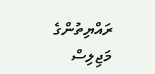ރައްޔިތުންގެ މަޖިލިސް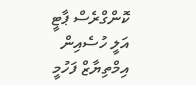ކޮންގްރެސް ޕާޓީ އަލީ ހުސެއިން އިމްތިޔާޒް ފަހުމީ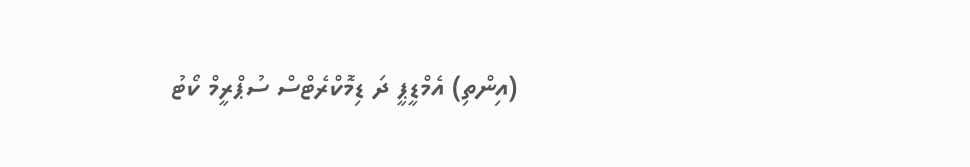(އިންތި) އެމްޑީޕީ ދަ ޑިމޮކްރެޓްސް ސުޕްރީމް ކޯޓު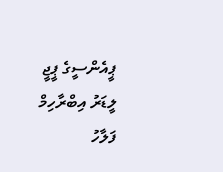ޕީއެންސީގެ ޕީޖީ ލީޑަރު އިބްރާހިމް ފަލާހު